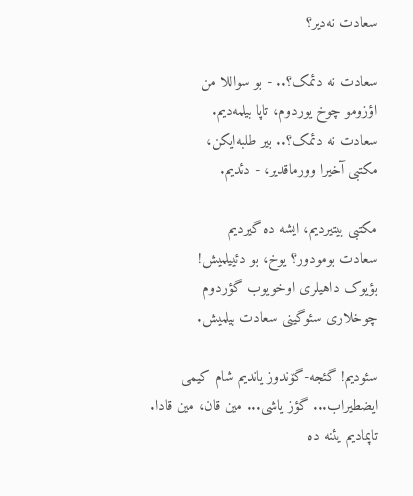سعادت نه‌دیر؟

سعادت نه دئمک؟.. - بو سواللا من
اؤزومو چوخ یوردوم، تاپا بیلمه‌دیم.
سعادت نه دئمک؟.. بیر طلبه‌ایکن،
مکتبی آخیرا وورماقدیر، - دئدیم.

مکتبی بیتیردیم، ایشه ده گیردیم
سعادت بومودور؟ یوخ، بو دئییلمیش!
بؤیوک داهیلری اوخویوب گؤردوم
چوخلاری سئوگینی سعادت بیلمیش.

سئودیم! گئجه-گۆندوز یاندیم شام کیمی
ایضطیراب... گؤز یاشی... مین قان، مین قادا.
تاپمادیم یئنه ده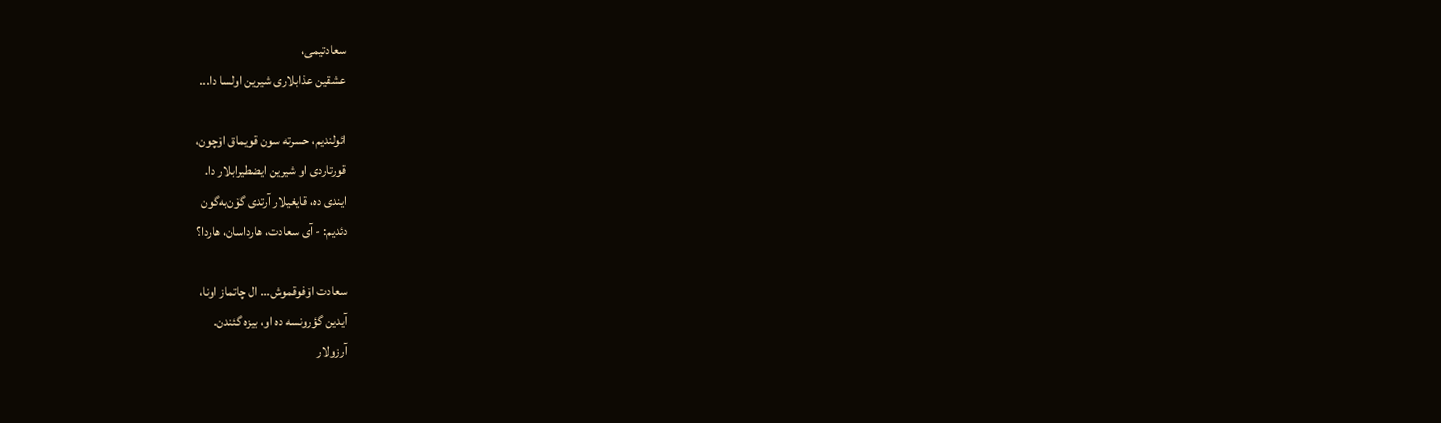سعادتیمی،
عشقین عذابلاری شیرین اولسا دا...

ائولندیم، حسرته سون قویماق اۆچون،
قورتاردی او شیرین ایضطیرابلار دا.
ایندی ده، قایغیلار آرتدی گۆن‌به‌گون
دئدیم: - آی سعادت، هارداسان، هاردا؟

سعادت اۆفوقموش... ال چاتماز اونا،
آیدین گؤرونسه ده او، بیزه گئندن.
آرزولار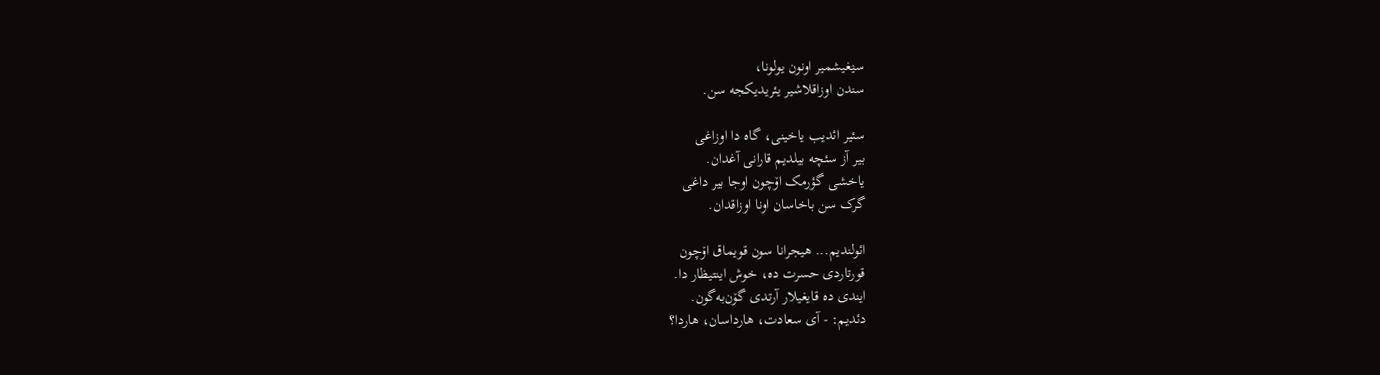سؽغیشمیر اونون یولونا،
سندن اوزاقلاشیر یئریدیکجه سن.

سئیر ائدیب یاخینی، گاه دا اوزاغی
بیر آز سئچه بیلدیم قارانی آغدان.
یاخشی گؤرمک اۆچون اوجا بیر داغی
گرک سن باخاسان اونا اوزاقدان.

ائولندیم... هیجرانا سون قویماق اۆچون
قورتاردی حسرت ده، خوش اینتیظار دا.
ایندی ده قایغیلار آرتدی گۆن‌به‌گون.
دئدیم: - آی سعادت، هارداسان، هاردا؟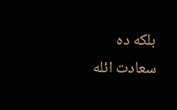بلکه ده سعادت ائله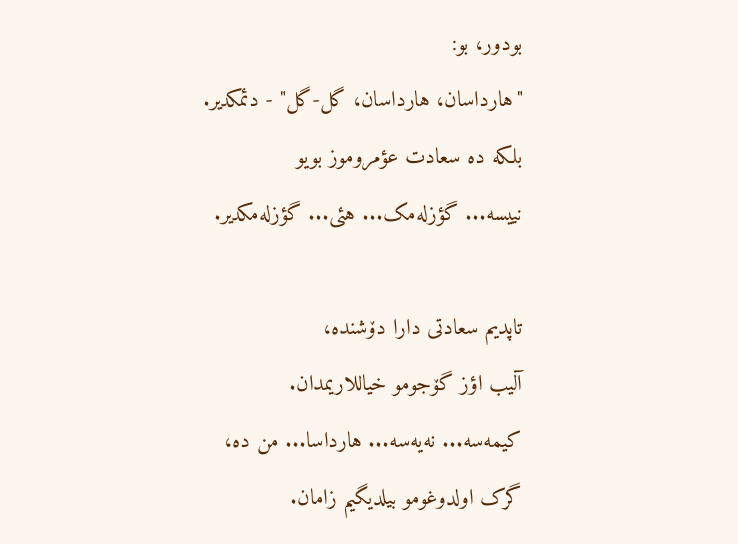بودور، بو:
"هارداسان، هارداسان، گل-گل" - دئمکدیر.
بلکه ده سعادت عؤمروموز بویو
نییسه... گؤزله‌مک... هئی... گؤزله‌مکدیر.

تاپدیم سعادتی دارا دۆشنده،
آلیب اؤز گۆجومو خیاللاریمدان.
کیمه‌سه... نه‌یه‌سه... هارداسا... من ده،
گرک اولدوغومو بیلدیگیم زامان.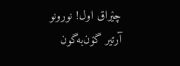چؽراق اول! نورونو آرتیر گۆن‌به‌گون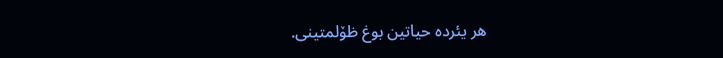هر یئرده حیاتین بوغ ظۆلمتینی.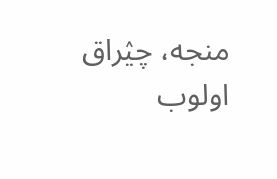منجه، چؽراق اولوب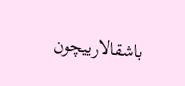باشقالارییچون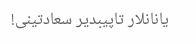یانانلار تاپیبدیر سعادتینی!